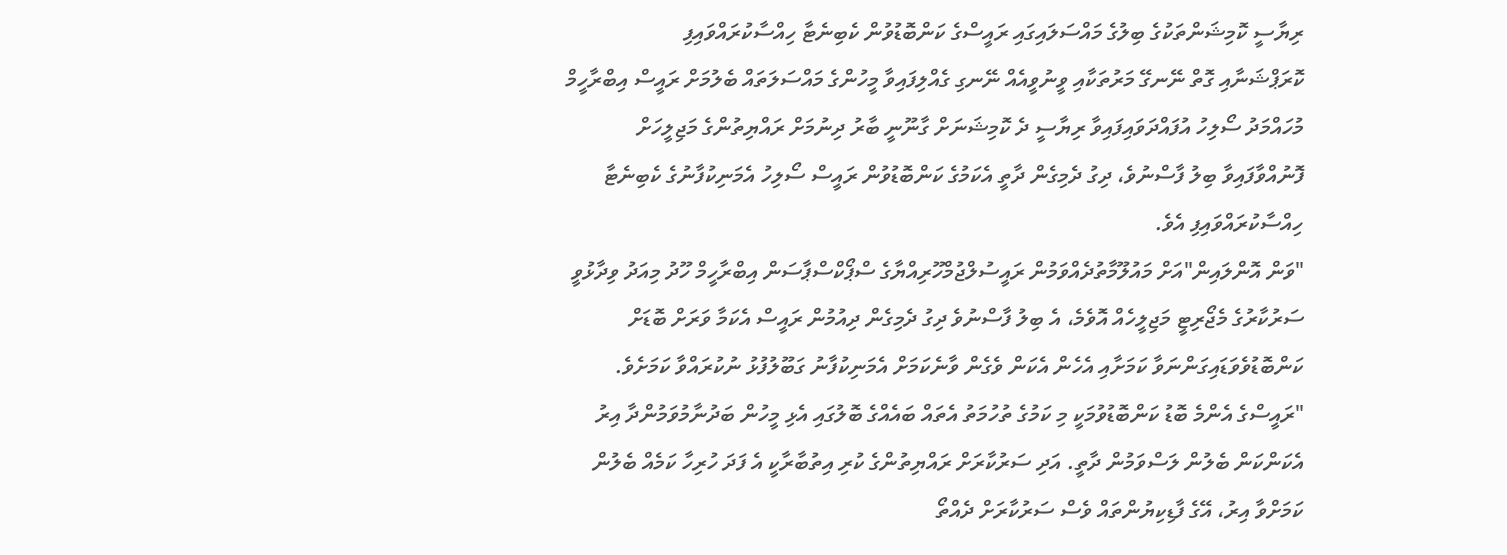ރިޔާސީ ކޮމިޝަންތަކުގެ ބިލުގެ މައްސަލައިގައި ރައީސްގެ ކަންބޮޑުވުން ކެބިނެޓާ ހިއްސާކުރައްވައިފި
ކޮރަޕްޝަނާއި ގޮތް ނޭނގޭ މަރުތަކާއި ވީނުވީއެއް ނޭނގި ގެއްލިފައިވާ މީހުންގެ މައްސަލަތައް ބެލުމަށް ރައީސް އިބްރާހީމް މުހައްމަދު ސޯލިހު އުފައްދަވައިފައިވާ ރިޔާސީ ދެ ކޮމިޝަނަށް ގާނޫނީ ބާރު ދިނުމަށް ރައްޔިތުންގެ މަޖިލީހަށް ފޮނުއްވާފައިވާ ބިލު ފާސްނުވެ، ދިގު ދެމިގެން ދާތީ އެކަމުގެ ކަންބޮޑުވުން ރައީސް ސޯލިހު އެމަނިކުފާނުގެ ކެބިނެޓާ ހިއްސާކުރައްވައިފި އެވެ.
"ވަން އޮންލައިން"އަށް މައުލޫމާތުދެއްވަމުން ރައީސުލްޖުމްހޫރިއްޔާގެ ސްޕޯކްސްޕާސަން އިބްރާހީމް ހޫދު މިއަދު ވިދާޅުވީ ސަރުކާރުގެ މެޖޯރިޓީ މަޖިލީހެއް އޮވެމެ، އެ ބިލު ފާސްނުވެ ދިގު ދެމިގެން ދިއުމުން ރައީސް އެކަމާ ވަރަށް ބޮޑަށް ކަންބޮޑުވެވަޑައިގަންނަވާ ކަމަށާއި އެހެން އެކަން ވެގެން ވާނެކަމަށް އެމަނިކުފާނު ގަބޫލުފުޅު ނުކުރައްވާ ކަމަށެވެ.
"ރައީސްގެ އެންމެ ބޮޑު ކަންބޮޑުވުމަކީ މި ކަމުގެ ތުހުމަތު އެތައް ބައެއްގެ ބޮލުގައި އެޅި މީހުން ބަދުނާމުވަމުންދާ އިރު އެކަންކަން ބެލުން ލަސްވަމުން ދާތީ. އަދި ސަރުކާރަށް ރައްޔިތުންގެ ކުރި އިތުބާރާކީ އެ ފަދަ ހުރިހާ ކަމެއް ބެލުން ކަމަށްވާ އިރު، އޭގެ ފާޑިކިޔުންތައް ވެސް ސަރުކާރަށް ދެއްތޯ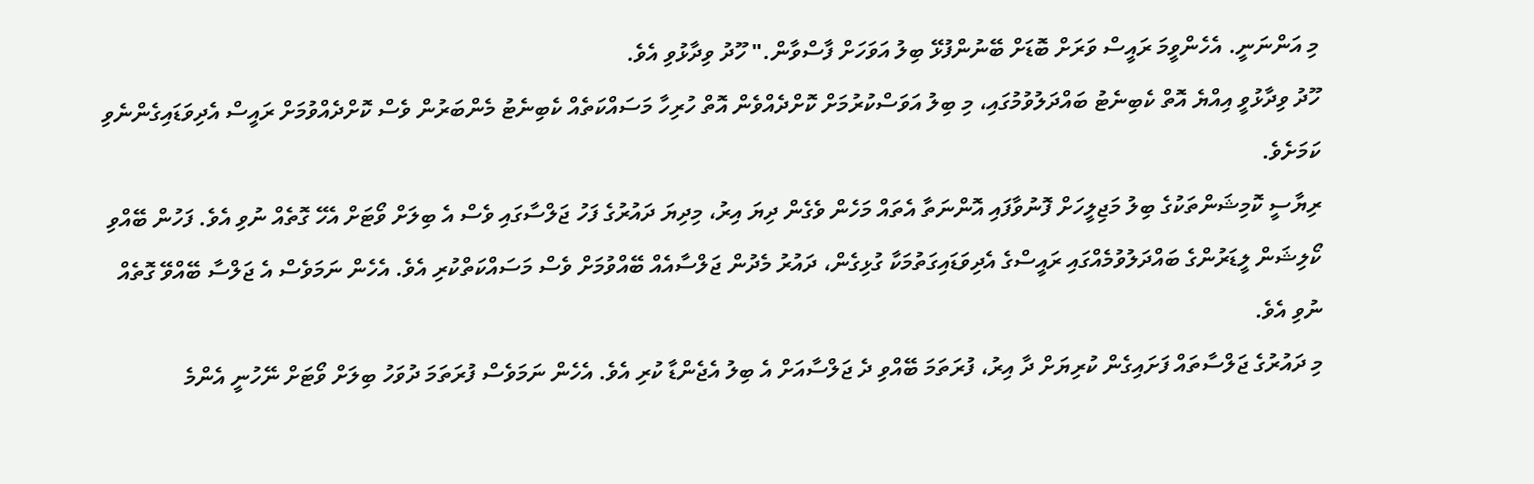މި އަންނަނީ. އެހެންވީމަ ރައީސް ވަރަށް ބޮޑަށް ބޭނުންފުޅޭ ބިލު އަވަހަށް ފާސްވާން." ހޫދު ވިދާޅުވި އެވެ.
ހޫދު ވިދާޅުވީ އިއްޔެ އޮތް ކެބިނެޓު ބައްދަލުވުމުގައި، މި ބިލު އަވަސްކުރުމަށް ކޮށްދެއްވެން އޮތް ހުރިހާ މަސައްކަތެއް ކެބިނެޓު މެންބަރުން ވެސް ކޮށްދެއްވުމަށް ރައީސް އެދިވަޑައިގެންނެވި ކަމަށެވެ.
ރިޔާސީ ކޮމިޝަންތަކުގެ ބިލު މަޖިލީހަށް ފޮނުވާފައި އޮންނަތާ އެތައް މަހެން ވެގެން ދިޔަ އިރު، މިދިޔަ ދައުރުގެ ފަހު ޖަލްސާގައި ވެސް އެ ބިލަށް ވޯޓަށް އެހޭ ގޮތެއް ނުވި އެވެ. ފަހުން ބޭއްވި ކޯލިޝަން ލީޑަރުންގެ ބައްދަލުވުމެއްގައި ރައީސްގެ އެދިވަޑައިގަތުމަކާ ގުޅިގެން، ދައުރު މެދުން ޖަލްސާއެއް ބޭއްވުމަށް ވެސް މަސައްކަތްކުރި އެވެ. އެހެން ނަމަވެސް އެ ޖަލްސާ ބޭއްވޭ ގޮތެއް ނުވި އެވެ.
މި ދައުރުގެ ޖަލްސާތައް ފަށައިގެން ކުރިޔަށް ދާ އިރު، ފުރަތަމަ ބޭއްވި ދެ ޖަލްސާއަށް އެ ބިލު އެޖެންޑާ ކުރި އެވެ. އެހެން ނަމަވެސް ފުރަތަމަ ދުވަހު ބިލަށް ވޯޓަށް ނޭހުނީ އެންމެ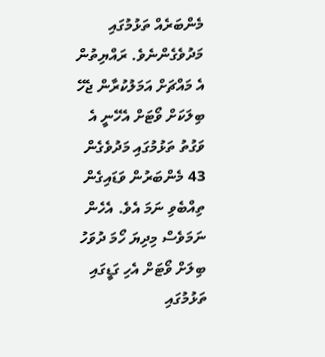މެންބަރެއް ތަޅުމުގައި މަދުވެގެންނެވެ. ރައްޔިތުން އެ މައްޗަށް އަމަލުކުރާން ޖެހޭ ބިލަކަށް ވޯޓަށް އެހޭނީ އެ ވަގުތު ތަޅުމުގައި މަދުވެގެން 43 މެންބަރުން ވަޑައިގެން ތިއްބެވި ނަމަ އެވެ. އެހެން ނަމަވެސް މިދިޔަ ހޯމަ ދުވަހު ބިލަށް ވޯޓަށް އެހި ގަޑީގައި ތަޅުމުގައި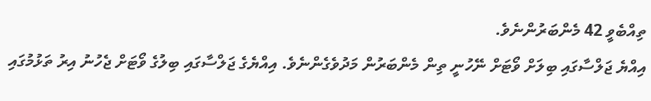ތިއްބެވީ 42 މެންބަރުންނެވެ.
އިއްޔެ ޖަލްސާގައި ބިލަށް ވޯޓަށް ނޭހުނީ ތިން މެންބަރުން މަދުވެގެންނެވެ. އިއްޔެގެ ޖަލްސާގައި ބިލުގެ ވޯޓަށް ޖެހުނު އިރު ތަޅުމުގައި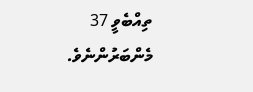ތިއްބެވީ 37 މެންބަރުންނެވެ.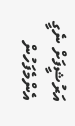އަރުޝީފަށް ނެގީ
އެންމެފަހުން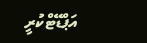އަޕްޑޭޓްކުރީ